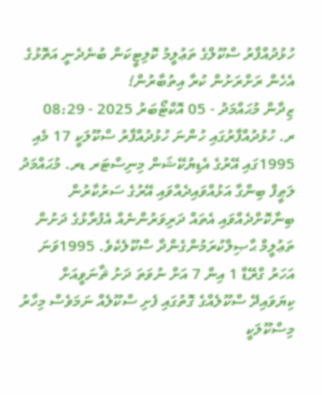ހުޅުދުއްފާރު ސްކޫލްގެ ތަޢުލީމު ކޮލިޓީކަން ބުނެދެނީ އަތޮޅުގެ އެހެން ރަށްރަށުން ކުރާ އިތުބާރުން!
ޒިދާން މުޙައްމަދު - 05 އޮކްޓޯބަރު 2025 - 08:29
ރ. ހުޅުދުއްފާރުގައި ހުންނަ ހުޅުދުއްފާރު ސްކޫލަކީ 17 މެއި 1995ގައި އޭރުގެ އެޑިޔުކޭޝަން މިނިސްޓަރ ޑރ. މުޙައްމަދު ލަޠީފް ބިންގާ އަޅުއްވައިދެއްވައި އޭރުގެ ސަރުކާރުން ބިނާކޮށްދެއްވައި އެތައް ދަރިވަރުންނެއް އެފުރާޅުގެ ދަށުން ތަޢުލީމް ޙާޞިލްކުރަމުންގެންދާ ސްކޫލެކެވެ. 1995ވަނަ އަހަރު ގްރޭޑް 1 އިން 7 އަށް ނުވަތަ ދަށު ޘާނަވީއަށް ކިޔަވައިދޭ ސްކޫލެއްގެ ގޮތުގައި ފެށި ސްކޫލެއް ނަމަވެސް މިހާރު މިސްކޫލަކީ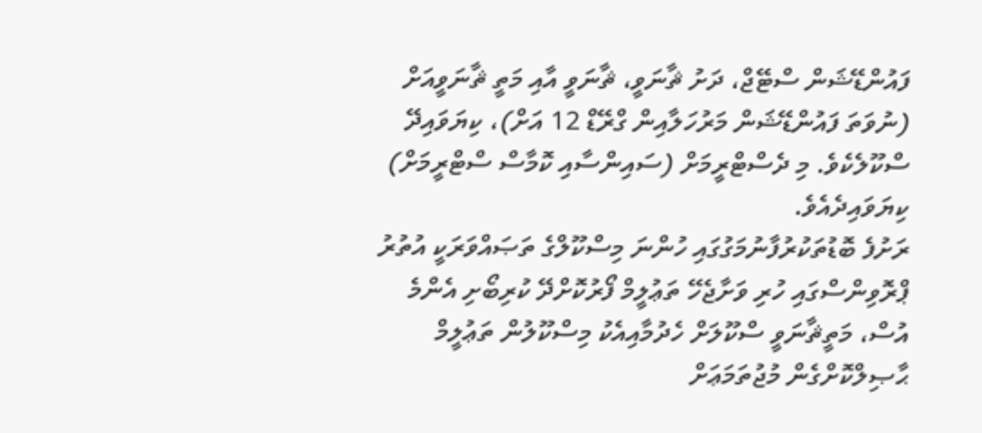ފައުންޑޭޝަން ސްޓޭޖް، ދަށު ޘާނަވީ، ޘާނަވީ އާއި މަތީ ޘާނަވީއަށް (ނުވަތަ ފައުންޑޭޝަން މަރުހަލާއިން ގްރޭޑް 12 އަށް)، ކިޔަވައިދޭ ސްކޫލެކެވެ. މި ދެސްޓްރީމަށް (ސައިންސާއި ކޮމާސް ސްޓްރީމަށް) ކިޔަވައިދެއެވެ.
ރަށުފެ ބޮޑުތަކުރުފާނުމަގުގައި ހުންނަ މިސްކޫލްގެ ތަޞައްވަރަކީ އުތުރު ޕްރޮވިންސްގައި ހުރި ވަށާޖެހޭ ތަޢުލީމް ފޯރުކޮށްދޭ ކުރިބޯށި އެންމެ އުސް، މަތީޘާނަވީ ސްކޫލަށް ހެދުމާއިއެކު މިސްކޫލުން ތަޢުލީމް ޙާޞިލްކޮށްގެން މުޖުތަމަޢަށް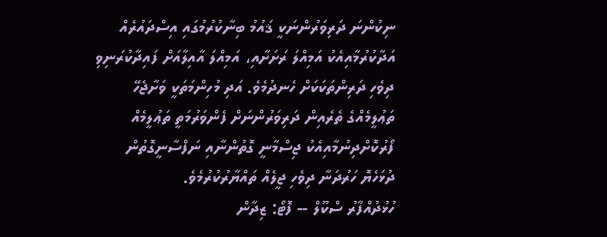ނިކުންނަ ދަރިވަރުންނަކީ ޤައުމު ބިނާކުރުމުގައި އިސްދައުރެއް އަދާކުރުމާއިއެކު އަމިއްލަ ރަށަށާއި، އަމިއްލަ އާއިލާއަށް ފައިދާކުރަނިވި ދިވެހި ދަރިންތަކަކަށް ހެނދުމެވެ. އަދި މުހިންމަތަކީ ވަށާޖެހޭ ތަޢުލީމެއްގެ ތެރެއިން ދަރިވަރުންނަށް ފެންވަރުމަތީ ތަޢުލީމެއް ފޯރުކޮށްދިނުމާއިއެކު ޖިސްމާނީ ގޮތުންނާއި ނަފްސާނީގޮތުން ދުޅަހެޔޮ ހަރުދަނާ ދިވެހި ޖީލެއް ތައްޔާރުކުރުމެވެ.
ހުޅުދުއްފާރު ސްކޫލް -- ފޮޓޯ: ޒިދާން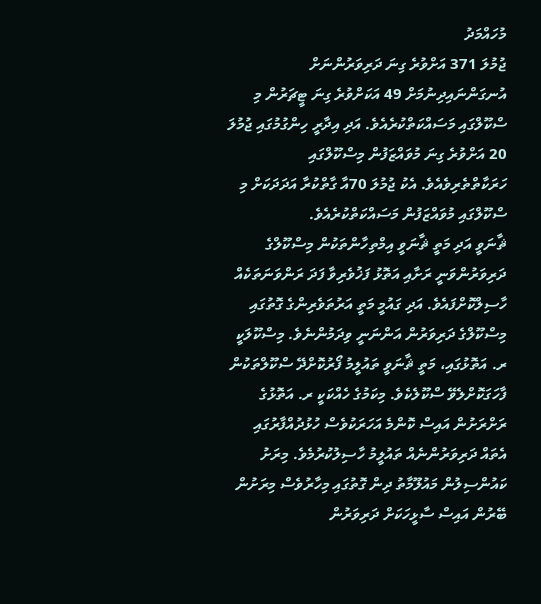މުހައްމަދު
ޖުމުލަ 371 އަށްވުރެ ގިނަ ދަރިވަރުންނަށް އުނގަންނައިދިނުމަށް 49 އަކަށްވުރެ ގިނަ ޓީޗަރުން މި ސްކޫލްގައި މަސައްކަތްކުރެއެވެ. އަދި އިދާރީ ހިންގުމުގައި ޖުމުލަ 20 އަށްވުރެ ގިނަ މުވައްޒަފުން މިސްކޫލްގައި ހަރަކާތްތެރިވެއެވެ. އެކު ޖުމުލަ 70އާ ގާތްކުރާ އަދަދަކަށް މި ސްކޫލްގައި މުވައްޒަފުން މަސައްކަތްކުރެއެވެ.
ޘާނަވީ އަދި މަތީ ޘާނަވީ އިމްތިހާންތަކުން މިސްކޫލްގެ ދަރިވަރުންވަނީ ރަށާއި އަތޮޅު ފަޚުވެރިވާ ފަދަ ރަންވަނަތަކެއް ހާސިލްކޮށްފައެވެ. އަދި ގައުމީ މަތީ އަރުތަވެރިންގެ ގޮތުގައި މިސްކޫލްގެ ދަރިވަރުން އަންނަނީ ވިދަމުންނެވެ. މިސްކޫލަކީ ރ. އަތޮޅުގައި، މަތީ ޘާނަވީ ތައުލީމު ފޯރުކޮށްދޭ ސްކޫލްތަކުން ފާހަގަކޮށްލެވޭ ސްކޫލެކެވެ. މިކަމުގެ ހެއްކަކީ ރ. އަތޮޅުގެ ރަށްރަށުން އައިސް ކޮންމެ އަހަރަކުވެސް ހުޅުދުއްފާރުގައި އެތައް ދަރިވަރުންނެއް ތައުލީމު ހާސިލުކުރުމެވެ. މިރަށު ކައުންސިލުން މައުލޫމާތު ދިން ގޮތުގައި މިހާރުވެސް މިރަށުން ބޭރުން އައިސް ސާޅީހަކަށް ދަރިވަރުން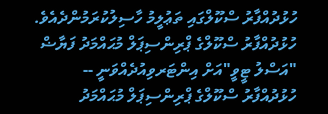ހުޅުދުއްފާރު ސްކޫލްގައި ތަޢުލީމު ހާސިލުކުރަމުންދެއެވެ.
ހުޅުދުއްފާރު ސްކޫލްގެ ޕްރިންސިޕަލް މުޙައްމަދު ފަޔާޟް "އަސްލު ޓީވީ"އަށް އިންޓަރވިއުދެއްވަނީ --
ހުޅުދުއްފާރު ސްކޫލްގެ ޕްރިންސިޕަލް މުޙައްމަދު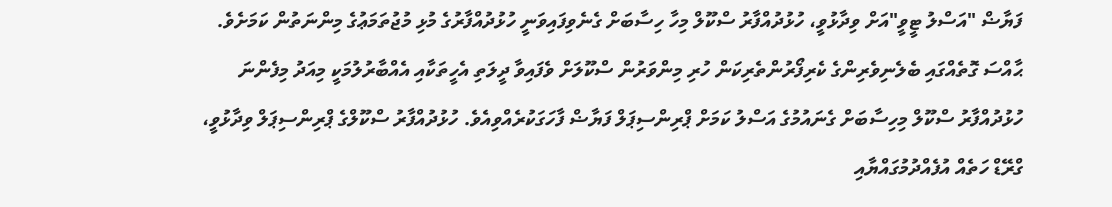ފަޔާޟް "އަސްލު ޓީވީ"އަށް ވިދާޅުވީ، ހުޅުދުއްފާރު ސްކޫލް މިހާ ހިސާބަށް ގެނެވިފައިވަނީ ހުޅުދުއްފާރުގެ މުޅި މުޖުތަމަޢުގެ މިންނަތުން ކަމަށެވެ. ޙާއްސަ ގޮތެއްގައި ބެލެނިވެރިންގެ ކެރިފޯރުންތެރިކަން ހުރި މިންވަރުން ސްކޫލަށް ވެފައިވާ ދީލަތި އެހީތަކާއި އެއްބާރުލުމަކީ މިއަދު މިފެންނަ ހުޅުދުއްފާރު ސްކޫލް މިހިސާބަށް ގެނައުމުގެ އަސްލު ކަމަށް ޕްރިންސިޕަލް ފަޔާޟް ފާހަގަކުރެއްވިއެވެ. ހުޅުދުއްފާރު ސްކޫލްގެ ޕްރިންސިޕަލް ވިދާޅުވީ، ގްރޭޑް ހަތެއް އުފެއްދުމުގައްޔާއި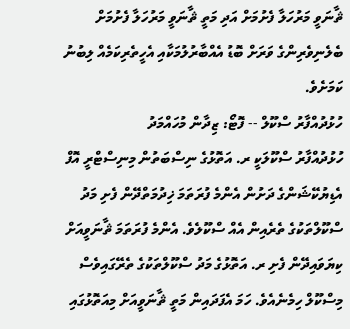ޘާނަވީ މަރުހަލާ ފެށުމަށް އަދި މަތީ ޘާނަވީ މަރުހަލާ ފެށުމަށް ބެލެނިވެރިންގެ ވަރަށް ބޮޑު އެއްބާރުލުމަކާއި އެހީތެރިކަމެއް ލިބުނު ކަމަށެވެ.
ހުޅުދުއްފާރު ސްކޫލް -- ފޮޓޯ: ޒިދާން މުހައްމަދު
ހުޅުދުއްފާރު ސްކޫލަކީ ރ. އަތޮޅުގެ ނިސްބަތުން މިނިސްޓްރީ އޮފް އެޑިޔުކޭޝަންގެ ދަށުން އެންމެ ފުރަތަމަ ޚިދުމަތްދޭން ފެށި މަދު ސްކޫލްތަކުގެ ތެރެއިން އެއް ސްކޫލެވެ. އެންމެ ފުރަތަމަ ޘާނަވީއަށް ކިޔަވައިދޭން ފެށި ރ. އަތޮޅުގެ މަދު ސްކޫލްތަކުގެ ތެރޭގައިވެސް މިސްކޫލް ހިމެނެއެވެ. ހަމަ އެފަދައިން މަތީ ޘާނަވީއަށް މިއަތޮޅުގައި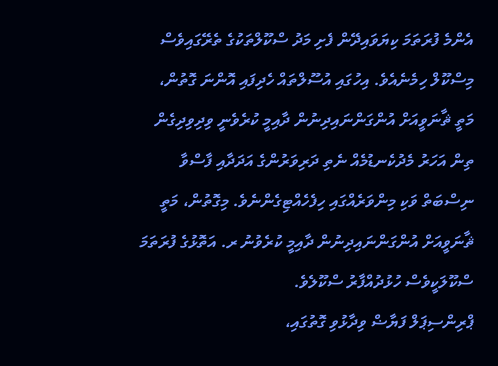އެންމެ ފުރަތަމަ ކިޔަވައިދޭން ފެށި މަދު ސްކޫލްތަކުގެ ތެރޭގައިވެސް މިސްކޫލް ހިމެނެއެވެ. އިހުގައި އުސޫލްތައް ހެދިފައި އޮންނަ ގޮތުން، މަތީ ޘާނަވީއަށް އުންގަންނައިދިނުން ދާއިމީ ކުރެވެނީ ވިދިވިދިގެން ތިން އަހަރު މެދުކެނޑުމެއް ނެތި ދަރިވަރުންގެ އަދަދާއި ފާސްވާ ނިސްބަތް ވަކި މިންވަރެއްގައި ހިފެހެއްޓިގެންނެވެ. މިގޮތުން، މަތީ ޘާނަވީއަށް އުންގަންނައިދިނުން ދާއިމީ ކުރެވުނު ރ. އަތޮޅުގެ ފުރަތަމަ ސްކޫލަކީވެސް ހުޅުދުއްފާރު ސްކޫލެވެ.
ޕްރިންސިޕަލް ފަޔާޟް ވިދާޅުވި ގޮތުގައި،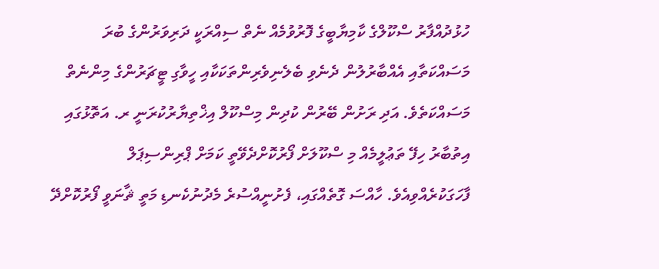ހުޅުދުއްފާރު ސްކޫލްގެ ކާމިޔާބީގެ ފޮރުވުމެއް ނެތް ސިއްރަކީ ދަރިވަރުންގެ ބުރަ މަސައްކަތާއި އެއްބާރުލުން ދެނެވި ބެލެނިވެރިންތަކަކާއި ހީވާގި ޓީޗަރުންގެ މިންނެތް މަސައްކަތެވެ. އަދި ރަށުން ބޭރުން ކުދިން މިސްކޫލް އިޚްތިޔާރުކުރަނީ ރ. އަތޮޅުގައި އިތުބާރު ހިފޭ ތަޢުލީމެއް މި ސްކޫލަށް ފޯރުކޮށްދެވޭތީ ކަމަށް ޕްރިންސިޕަލް ފާހަގަކުރެއްވިއެވެ. ހާއްސަ ގޮތެއްގައި، ފެށުނީއްސުރެ މެދުނުކެނޑި މަތީ ޘާނަވީ ފޯރުކޮށްދޭ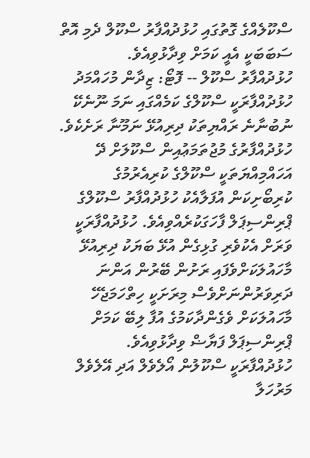ސްކޫލެއްގެ ގޮތުގައި ހުޅުދުއްފާރު ސްކޫލް ދެމި އޮތް ސަބަބަކީ އެއީ ކަމަށް ވިދާޅުވިއެވެ.
ހުޅުދުއްފާރު ސްކޫލް -- ފޮޓޯ: ޒިދާން މުހައްމަދު
ހުޅުދުއްފާރަކީ ސްކޫލްގެ ކަމެއްގައި ނަމަ ނޫނެކޭ ނުބުނާނެ ރައްޔިތަކު ދިރިއުޅޭ ނަމޫނާ ރަށެކެވެ. ހުޅުދުއްފާރުގެ މުޖުތަމަޢުއިން ސްކޫލަށް ދޭ އަހައްމިއްޔަތަކީ ސްކޫލްގެ ކުރިއެރުމުގެ ކުރިބޯށިކަން އުފަލާއެކު ހުޅުދުއްފާރު ސްކޫލްގެ ޕްރިންސިޕަލް ފާހަގަކުރެއްވިއެވެ. ހުޅުދުއްފާރަކީ ވަރަށް އެކުވެރި ގުޅިގެން އުޅޭ ބަޔަކު ދިރިއުޅޭ މާހައުލަކަށްވެފައި ރަށުން ބޭރުން އަންނަ ދަރިވަރުންނަށްވެސް މިރަށަކީ ހިތްހަމަޖެހޭ މާހައުލަކަށް ވެގެންދާކަމުގެ އުފާ ލިބޭ ކަމަށް ޕްރިންސިޕަލް ފަޔާޟް ވިދާޅުވިއެވެ.
ހުޅުދުއްފާރަކީ ސްކޫލުން އޯލެވެލް އަދި އޭލެވެލް މަރުހަލާ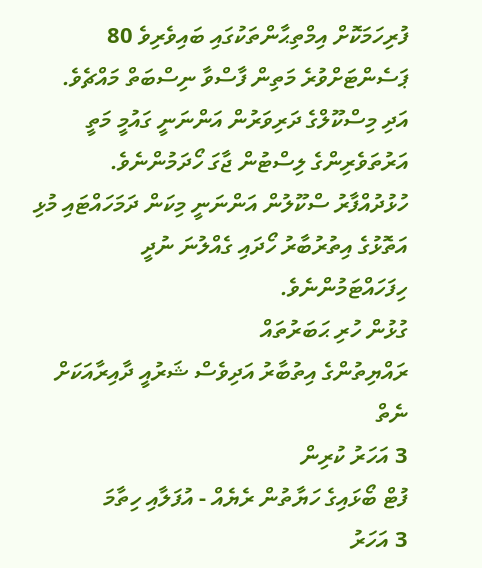ފުރިހަމަކޮށް އިމްތިޙާންތަކުގައި ބައިވެރިވެ 80 ޕަސެންޓަށްވުރެ މަތިން ފާސްވާ ނިސްބަތް މައްޗެވެ. އަދި މިސްކޫލްގެ ދަރިވަރުން އަންނަނީ ގައުމީ މަތީ އަރުތަވެރިންގެ ލިސްޓުން ޖާގަ ހޯދަމުންނެވެ. ހުޅުދުއްފާރު ސްކޫލުން އަންނަނީ މިކަން ދަމަހައްޓައި މުޅި އަތޮޅުގެ އިތުރުބާރު ހޯދައި ގެއްލުނަ ނުދީ ހިފަހައްޓަމުންނެވެ.
ގުޅުން ހުރި ޙަބަރުތައް
ރައްޔިތުންގެ އިތުބާރު އަދިވެސް ޝަރުއީ ދާއިރާއަކަށް ނެތް
3 އަހަރު ކުރިން
ފުޓް ބޯޅައިގެ ހަޔާތުން ރެޔެއް - އުފަލާއި ހިތާމަ
3 އަހަރު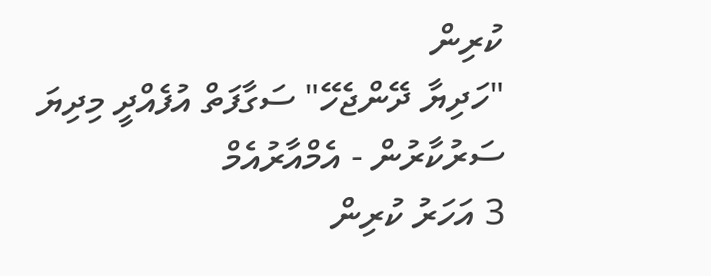ކުރިން
"ހަދިޔާ ދޭންޖެހޭ" ސަގާފަތް އުފެއްދީ މިދިޔަ ސަރުކާރުން - އެމްއާރުއެމް
3 އަހަރު ކުރިން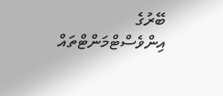ބޭރުގެ އިންވެސްޓްމަންޓްތައް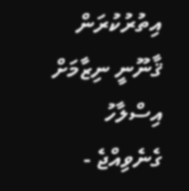އިތުރުކުރަން ޤާނޫނީ ނިޒާމަށް އިސްލާހު ގެނެވިއްޖެ -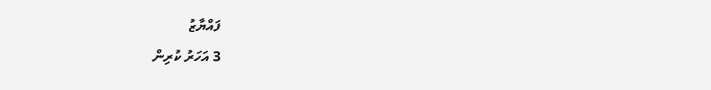ފައްޔާޒު
3 އަހަރު ކުރިން